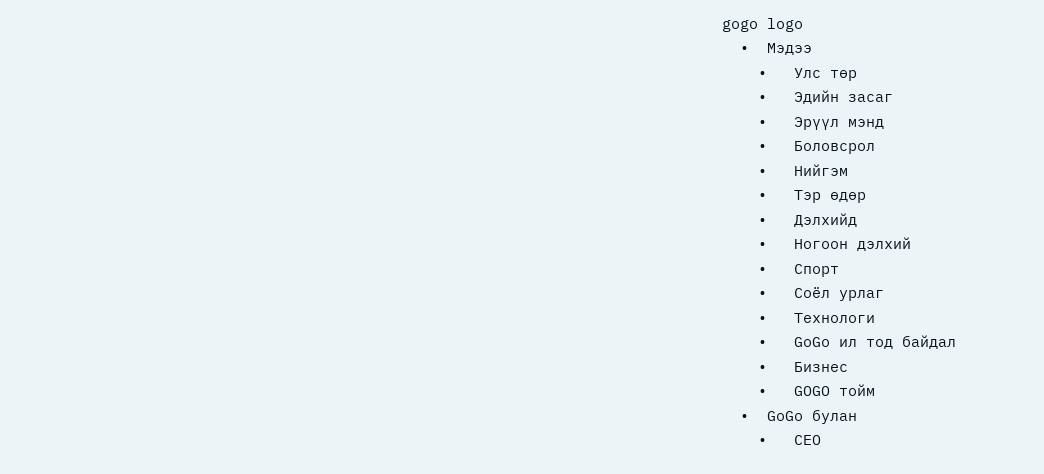gogo logo
  •  Мэдээ
    •   Улс төр
    •   Эдийн засаг
    •   Эрүүл мэнд
    •   Боловсрол
    •   Нийгэм
    •   Тэр өдөр
    •   Дэлхийд
    •   Ногоон дэлхий
    •   Спорт
    •   Соёл урлаг
    •   Технологи
    •   GoGo ил тод байдал
    •   Бизнес
    •   GOGO тойм
  •  GoGo булан
    •   СEO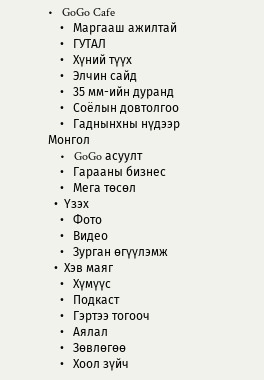•   GoGo Cafe
    •   Маргааш ажилтай
    •   ГУТАЛ
    •   Хүний түүх
    •   Элчин сайд
    •   35 мм-ийн дуранд
    •   Соёлын довтолгоо
    •   Гаднынхны нүдээр Монгол
    •   GoGo асуулт
    •   Гарааны бизнес
    •   Мега төсөл
  •  Үзэх
    •   Фото
    •   Видео
    •   Зурган өгүүлэмж
  •  Хэв маяг
    •   Хүмүүс
    •   Подкаст
    •   Гэртээ тогооч
    •   Аялал
    •   Зөвлөгөө
    •   Хоол зүйч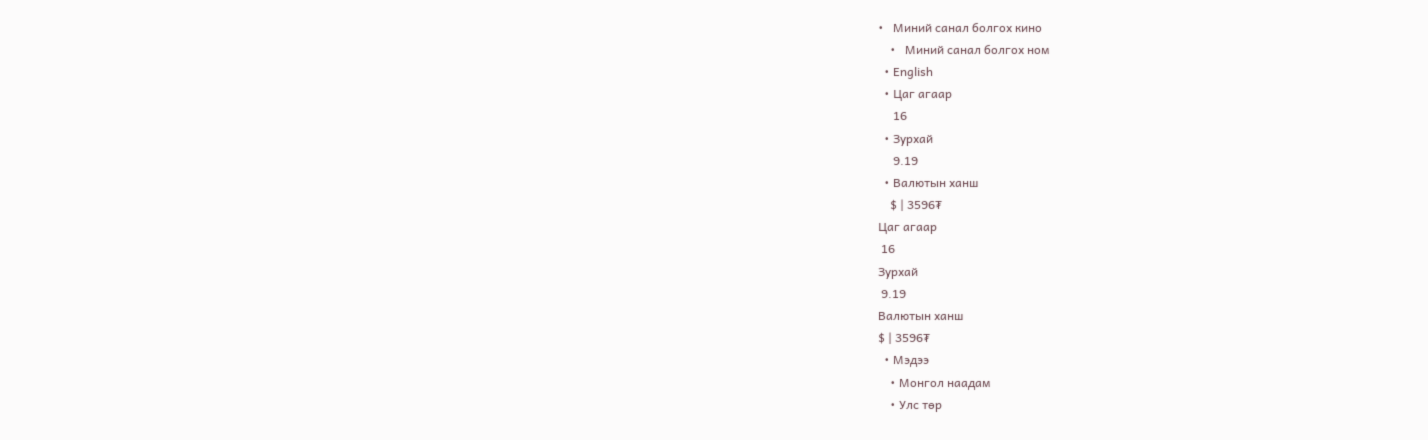•   Миний санал болгох кино
    •   Миний санал болгох ном
  • English
  • Цаг агаар
     16
  • Зурхай
     9.19
  • Валютын ханш
    $ | 3596₮
Цаг агаар
 16
Зурхай
 9.19
Валютын ханш
$ | 3596₮
  • Мэдээ
    • Монгол наадам
    • Улс төр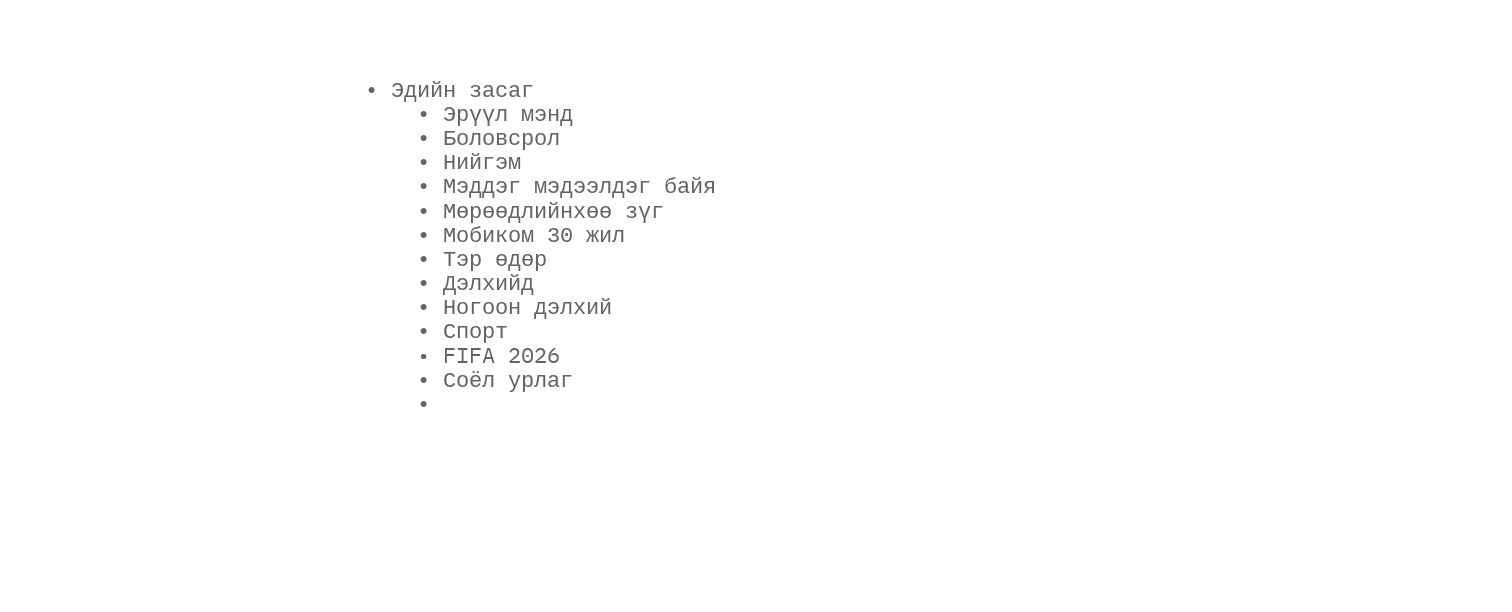• Эдийн засаг
    • Эрүүл мэнд
    • Боловсрол
    • Нийгэм
    • Мэддэг мэдээлдэг байя
    • Мөрөөдлийнхөө зүг
    • Мобиком 30 жил
    • Тэр өдөр
    • Дэлхийд
    • Ногоон дэлхий
    • Спорт
    • FIFA 2026
    • Соёл урлаг
    •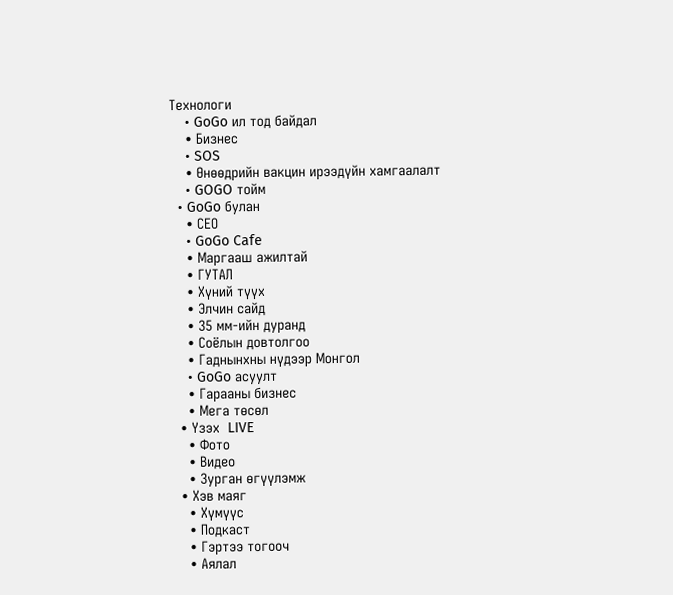Технологи
    • GoGo ил тод байдал
    • Бизнес
    • SOS
    • Өнөөдрийн вакцин ирээдүйн хамгаалалт
    • GOGO тойм
  • GoGo булан
    • СEO
    • GoGo Cafe
    • Маргааш ажилтай
    • ГУТАЛ
    • Хүний түүх
    • Элчин сайд
    • 35 мм-ийн дуранд
    • Соёлын довтолгоо
    • Гаднынхны нүдээр Монгол
    • GoGo асуулт
    • Гарааны бизнес
    • Мега төсөл
  • Үзэх  LIVE
    • Фото
    • Видео
    • Зурган өгүүлэмж
  • Хэв маяг
    • Хүмүүс
    • Подкаст
    • Гэртээ тогооч
    • Аялал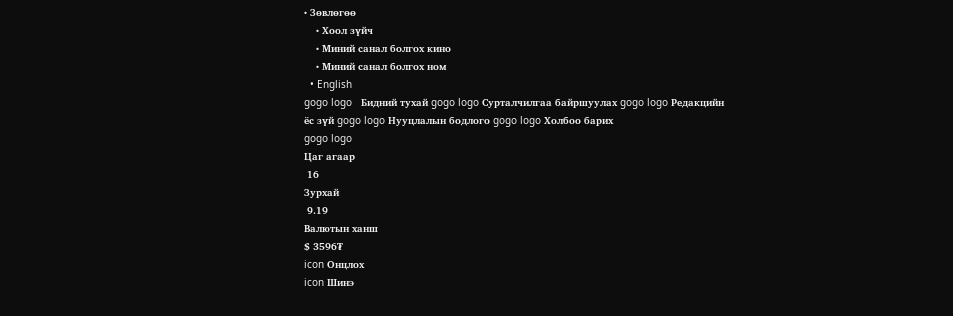• Зөвлөгөө
    • Хоол зүйч
    • Миний санал болгох кино
    • Миний санал болгох ном
  • English
gogo logo   Бидний тухай gogo logo Сурталчилгаа байршуулах gogo logo Редакцийн ёс зүй gogo logo Нууцлалын бодлого gogo logo Холбоо барих
gogo logo
Цаг агаар
 16
Зурхай
 9.19
Валютын ханш
$ 3596₮
icon Онцлох
icon Шинэ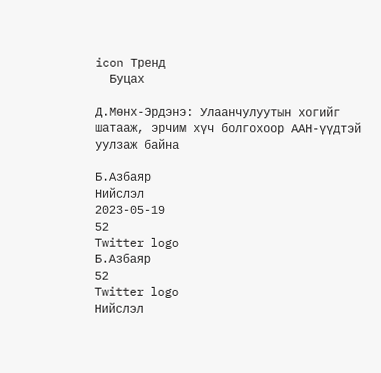icon Тренд
  Буцах

Д.Мөнх-Эрдэнэ: Улаанчулуутын хогийг шатааж, эрчим хүч болгохоор ААН-үүдтэй уулзаж байна

Б.Азбаяр
Нийслэл
2023-05-19
52
Twitter logo
Б.Азбаяр
52
Twitter logo
Нийслэл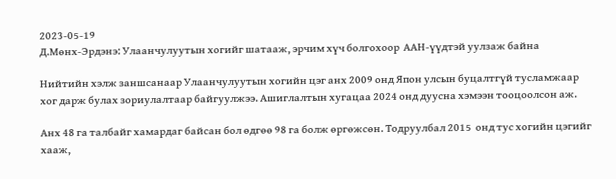2023-05-19
Д.Мөнх-Эрдэнэ: Улаанчулуутын хогийг шатааж, эрчим хүч болгохоор  ААН-үүдтэй уулзаж байна

Нийтийн хэлж заншсанаар Улаанчулуутын хогийн цэг анх 2009 онд Япон улсын буцалтгүй тусламжаар хог дарж булах зориулалтаар байгуулжээ. Ашиглалтын хугацаа 2024 онд дуусна хэмээн тооцоолсон аж.

Анх 48 га талбайг хамардаг байсан бол өдгөө 98 га болж өргөжсөн. Тодруулбал 2015  онд тус хогийн цэгийг хааж,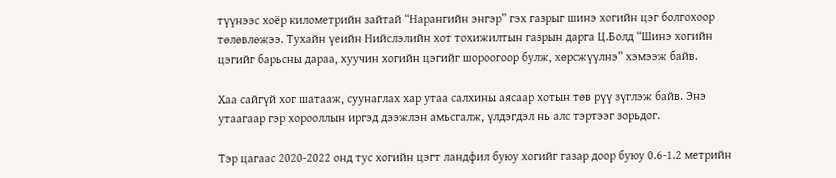түүнээс хоёр километрийн зайтай “Нарангийн энгэр” гэх газрыг шинэ хогийн цэг болгохоор төлөвлөжээ. Тухайн үеийн Нийслэлийн хот тохижилтын газрын дарга Ц.Болд “Шинэ хогийн цэгийг барьсны дараа, хуучин хогийн цэгийг шороогоор булж, хөрсжүүлнэ” хэмээж байв.

Хаа сайгүй хог шатааж, суунаглах хар утаа салхины аясаар хотын төв рүү зүглэж байв. Энэ утаагаар гэр хорооллын иргэд дээжлэн амьсгалж, үлдэгдэл нь алс тэртээг зорьдог.

Тэр цагаас 2020-2022 онд тус хогийн цэгт ландфил буюу хогийг газар доор буюу 0.6-1.2 метрийн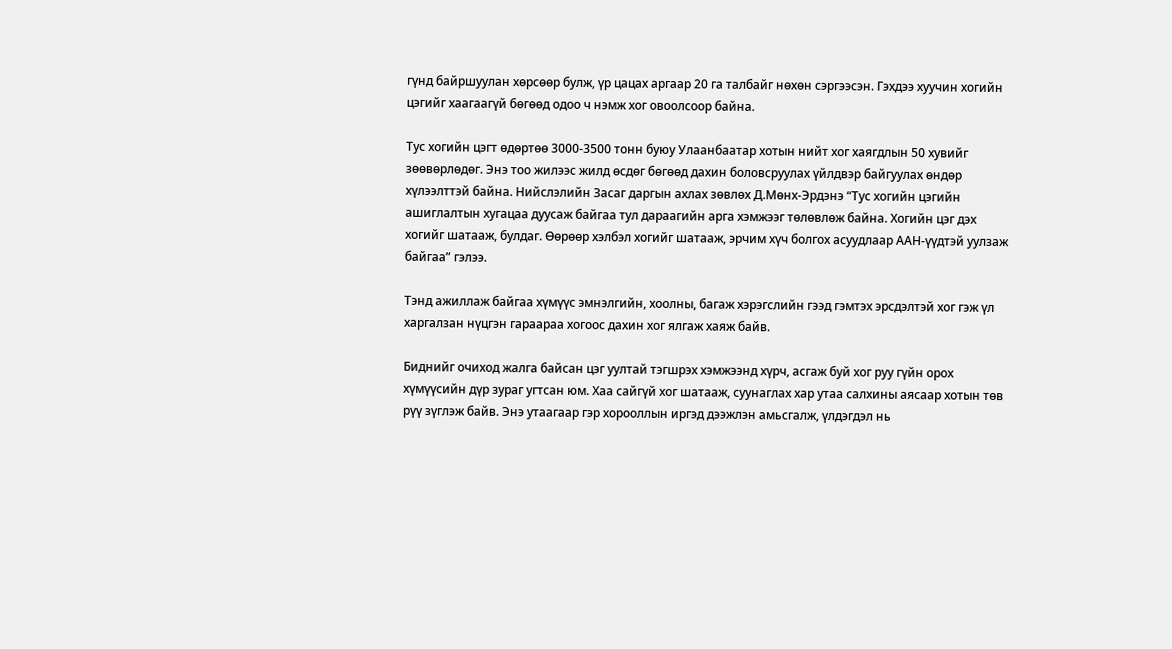гүнд байршуулан хөрсөөр булж, үр цацах аргаар 20 га талбайг нөхөн сэргээсэн. Гэхдээ хуучин хогийн цэгийг хаагаагүй бөгөөд одоо ч нэмж хог овоолсоор байна.

Тус хогийн цэгт өдөртөө 3000-3500 тонн буюу Улаанбаатар хотын нийт хог хаягдлын 50 хувийг  зөөвөрлөдөг. Энэ тоо жилээс жилд өсдөг бөгөөд дахин боловсруулах үйлдвэр байгуулах өндөр хүлээлттэй байна. Нийслэлийн Засаг даргын ахлах зөвлөх Д.Мөнх-Эрдэнэ “Тус хогийн цэгийн ашиглалтын хугацаа дуусаж байгаа тул дараагийн арга хэмжээг төлөвлөж байна. Хогийн цэг дэх хогийг шатааж, булдаг. Өөрөөр хэлбэл хогийг шатааж, эрчим хүч болгох асуудлаар ААН-үүдтэй уулзаж байгаа” гэлээ.

Тэнд ажиллаж байгаа хүмүүс эмнэлгийн, хоолны, багаж хэрэгслийн гээд гэмтэх эрсдэлтэй хог гэж үл харгалзан нүцгэн гараараа хогоос дахин хог ялгаж хаяж байв.

Биднийг очиход жалга байсан цэг уултай тэгшрэх хэмжээнд хүрч, асгаж буй хог руу гүйн орох хүмүүсийн дүр зураг угтсан юм. Хаа сайгүй хог шатааж, суунаглах хар утаа салхины аясаар хотын төв рүү зүглэж байв. Энэ утаагаар гэр хорооллын иргэд дээжлэн амьсгалж, үлдэгдэл нь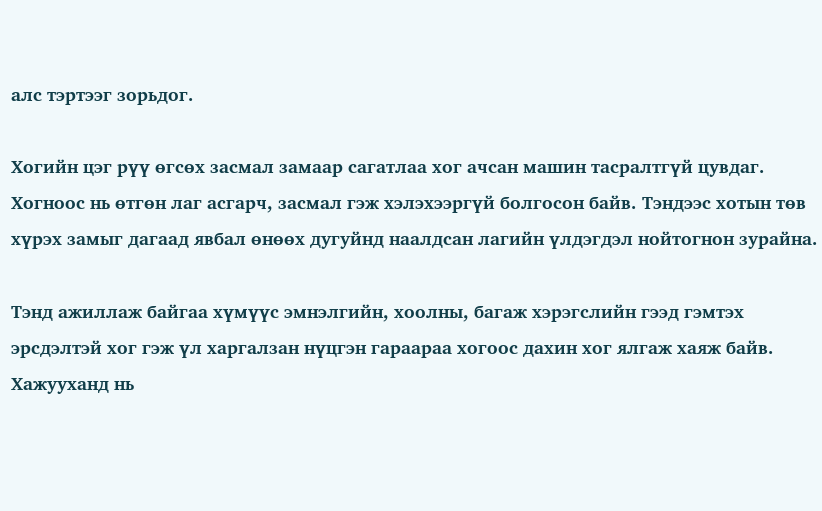алс тэртээг зорьдог.

Хогийн цэг рүү өгсөх засмал замаар сагатлаа хог ачсан машин тасралтгүй цувдаг. Хогноос нь өтгөн лаг асгарч, засмал гэж хэлэхээргүй болгосон байв. Тэндээс хотын төв хүрэх замыг дагаад явбал өнөөх дугуйнд наалдсан лагийн үлдэгдэл нойтогнон зурайна.

Тэнд ажиллаж байгаа хүмүүс эмнэлгийн, хоолны, багаж хэрэгслийн гээд гэмтэх эрсдэлтэй хог гэж үл харгалзан нүцгэн гараараа хогоос дахин хог ялгаж хаяж байв. Хажууханд нь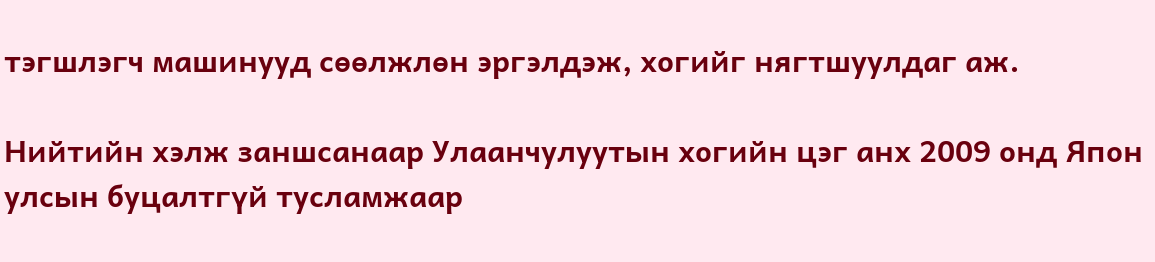тэгшлэгч машинууд сөөлжлөн эргэлдэж, хогийг нягтшуулдаг аж.

Нийтийн хэлж заншсанаар Улаанчулуутын хогийн цэг анх 2009 онд Япон улсын буцалтгүй тусламжаар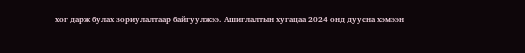хог дарж булах зориулалтаар байгуулжээ. Ашиглалтын хугацаа 2024 онд дуусна хэмээн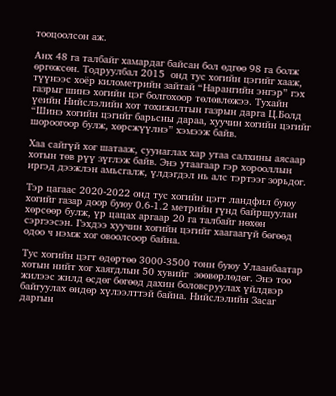тооцоолсон аж.

Анх 48 га талбайг хамардаг байсан бол өдгөө 98 га болж өргөжсөн. Тодруулбал 2015  онд тус хогийн цэгийг хааж, түүнээс хоёр километрийн зайтай “Нарангийн энгэр” гэх газрыг шинэ хогийн цэг болгохоор төлөвлөжээ. Тухайн үеийн Нийслэлийн хот тохижилтын газрын дарга Ц.Болд “Шинэ хогийн цэгийг барьсны дараа, хуучин хогийн цэгийг шороогоор булж, хөрсжүүлнэ” хэмээж байв.

Хаа сайгүй хог шатааж, суунаглах хар утаа салхины аясаар хотын төв рүү зүглэж байв. Энэ утаагаар гэр хорооллын иргэд дээжлэн амьсгалж, үлдэгдэл нь алс тэртээг зорьдог.

Тэр цагаас 2020-2022 онд тус хогийн цэгт ландфил буюу хогийг газар доор буюу 0.6-1.2 метрийн гүнд байршуулан хөрсөөр булж, үр цацах аргаар 20 га талбайг нөхөн сэргээсэн. Гэхдээ хуучин хогийн цэгийг хаагаагүй бөгөөд одоо ч нэмж хог овоолсоор байна.

Тус хогийн цэгт өдөртөө 3000-3500 тонн буюу Улаанбаатар хотын нийт хог хаягдлын 50 хувийг  зөөвөрлөдөг. Энэ тоо жилээс жилд өсдөг бөгөөд дахин боловсруулах үйлдвэр байгуулах өндөр хүлээлттэй байна. Нийслэлийн Засаг даргын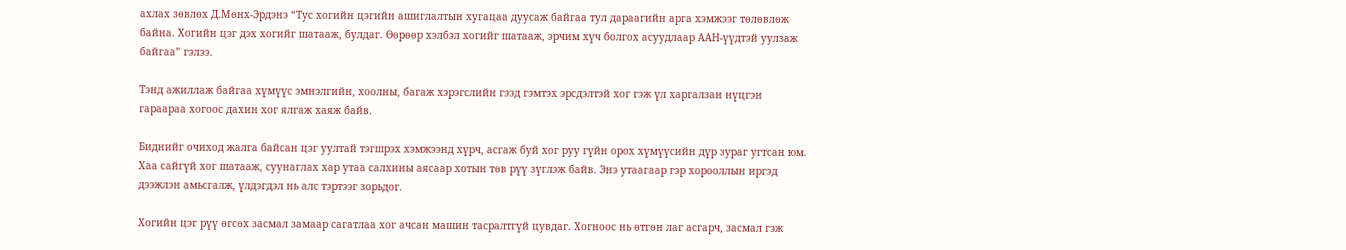ахлах зөвлөх Д.Мөнх-Эрдэнэ “Тус хогийн цэгийн ашиглалтын хугацаа дуусаж байгаа тул дараагийн арга хэмжээг төлөвлөж байна. Хогийн цэг дэх хогийг шатааж, булдаг. Өөрөөр хэлбэл хогийг шатааж, эрчим хүч болгох асуудлаар ААН-үүдтэй уулзаж байгаа” гэлээ.

Тэнд ажиллаж байгаа хүмүүс эмнэлгийн, хоолны, багаж хэрэгслийн гээд гэмтэх эрсдэлтэй хог гэж үл харгалзан нүцгэн гараараа хогоос дахин хог ялгаж хаяж байв.

Биднийг очиход жалга байсан цэг уултай тэгшрэх хэмжээнд хүрч, асгаж буй хог руу гүйн орох хүмүүсийн дүр зураг угтсан юм. Хаа сайгүй хог шатааж, суунаглах хар утаа салхины аясаар хотын төв рүү зүглэж байв. Энэ утаагаар гэр хорооллын иргэд дээжлэн амьсгалж, үлдэгдэл нь алс тэртээг зорьдог.

Хогийн цэг рүү өгсөх засмал замаар сагатлаа хог ачсан машин тасралтгүй цувдаг. Хогноос нь өтгөн лаг асгарч, засмал гэж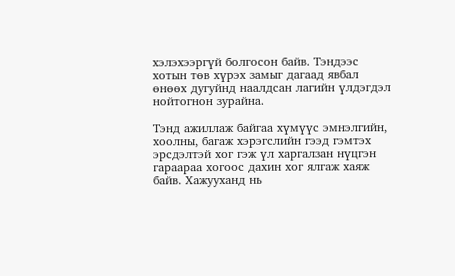хэлэхээргүй болгосон байв. Тэндээс хотын төв хүрэх замыг дагаад явбал өнөөх дугуйнд наалдсан лагийн үлдэгдэл нойтогнон зурайна.

Тэнд ажиллаж байгаа хүмүүс эмнэлгийн, хоолны, багаж хэрэгслийн гээд гэмтэх эрсдэлтэй хог гэж үл харгалзан нүцгэн гараараа хогоос дахин хог ялгаж хаяж байв. Хажууханд нь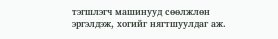тэгшлэгч машинууд сөөлжлөн эргэлдэж, хогийг нягтшуулдаг аж.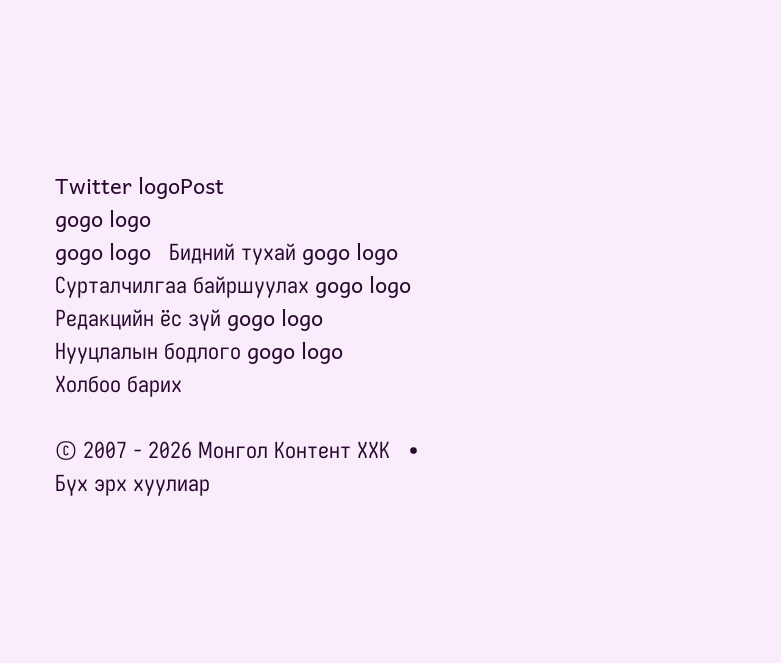Twitter logoPost
gogo logo
gogo logo   Бидний тухай gogo logo   Сурталчилгаа байршуулах gogo logo   Редакцийн ёс зүй gogo logo  Нууцлалын бодлого gogo logo   Холбоо барих

© 2007 - 2026 Монгол Контент ХХК   •   Бүх эрх хуулиар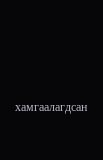хамгаалагдсан